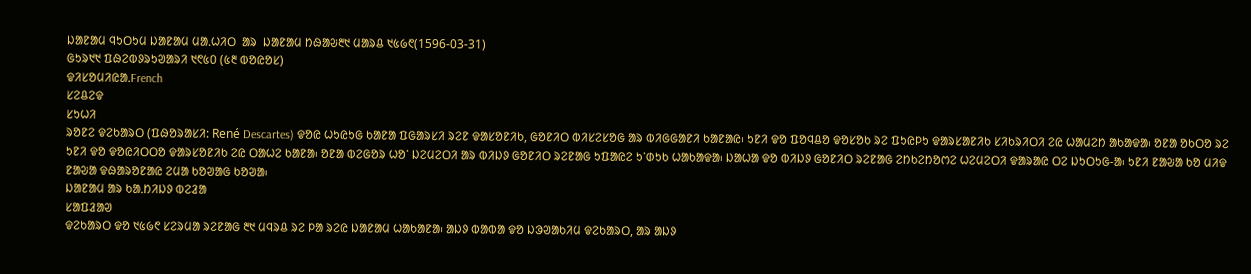ᱡᱟᱱᱟᱢ ᱧᱩᱛᱩᱢ ᱡᱟᱱᱟᱢ ᱢᱟᱹᱦᱤᱛ  ᱟᱨ  ᱡᱟᱱᱟᱢ ᱴᱷᱟᱶ᱓᱑ ᱢᱟᱨᱪ ᱑᱕᱙᱖(1596-03-31)
ᱜᱩᱨ᱑᱑ ᱯᱷᱮᱵᱽᱨᱩᱣᱟᱨᱤ ᱑᱖᱕᱐ (᱕᱓ ᱵᱚᱭᱚᱥ)
ᱫᱤᱥᱚᱢᱤᱭᱟᱹFrench
ᱥᱮᱪᱮᱫ
ᱥᱩᱦᱤ
ᱨᱚᱱᱮ ᱫᱮᱠᱟᱨᱛ (ᱯᱷᱚᱨᱟᱥᱤ: René Descartes) ᱫᱚᱭ ᱦᱩᱭᱩᱜ ᱠᱟᱱᱟ ᱯᱜᱟᱨᱥᱤ ᱨᱮᱱ ᱫᱟᱥᱚᱱᱤᱠ, ᱜᱚᱱᱤᱛ ᱵᱤᱥᱮᱥᱚᱜ ᱟᱨ ᱵᱤᱜᱜᱟᱱᱤ ᱠᱟᱱᱟᱭ᱾ ᱩᱱᱤ ᱫᱚ ᱯᱚᱧᱪᱚ ᱫᱚᱥᱚᱠ ᱨᱮ ᱯᱩᱭᱞᱩ ᱫᱟᱨᱥᱟᱱᱤᱠ ᱥᱤᱠᱨᱤᱛᱤ ᱮᱭ ᱦᱟᱢᱮᱴ ᱟᱠᱟᱫᱟ᱾ ᱚᱱᱟ ᱚᱠᱛᱚ ᱨᱮ ᱩᱱᱤ ᱫᱚ ᱫᱚᱭᱤᱛᱛᱚ ᱫᱟᱨᱥᱚᱱᱤᱠ ᱮᱭ ᱛᱟᱦᱮ ᱠᱟᱱᱟ᱾ ᱚᱱᱟ ᱵᱮᱜᱚᱨ ᱦᱚᱸ ᱡᱮᱢᱮᱛᱤ ᱟᱨ ᱵᱤᱡᱽ ᱜᱚᱱᱤᱛ ᱨᱮᱱᱟᱜ ᱩᱯᱟᱭᱮ ᱩᱸᱰᱩᱠ ᱦᱟᱠᱟᱫᱟ᱾ ᱡᱟᱦᱟ ᱫᱚ ᱵᱤᱡᱽ ᱜᱚᱱᱤᱛ ᱨᱮᱱᱟᱜ ᱮᱴᱠᱮᱴᱚᱬᱮ ᱦᱮᱢᱮᱛᱤ ᱫᱟᱨᱟᱭ ᱛᱮ ᱡᱩᱛᱩᱜ-ᱟ᱾ ᱩᱱᱤ ᱱᱟᱶᱟ ᱠᱚ ᱢᱤᱫ ᱱᱟᱶᱟ ᱫᱷᱟᱨᱚᱱᱟᱭ ᱮᱢᱟ ᱠᱚᱣᱟᱜ ᱠᱚᱣᱟ᱾
ᱡᱟᱱᱟᱢ ᱟᱨ ᱠᱟᱹᱴᱤᱡᱽ ᱵᱮᱲᱟ
ᱥᱟᱯᱲᱟᱣ
ᱫᱮᱠᱟᱨᱛ ᱫᱚ ᱑᱕᱙᱖ ᱥᱮᱨᱢᱟ ᱨᱮᱱᱟᱜ ᱓᱑ ᱢᱧᱨᱪ ᱨᱮ ᱞᱟ ᱨᱮᱭ ᱡᱟᱱᱟᱢ ᱦᱟᱠᱟᱱᱟ᱾ ᱟᱡᱽ ᱵᱟᱵᱟ ᱫᱚ ᱡᱳᱣᱟᱠᱤᱢ ᱫᱮᱠᱟᱨᱛ, ᱟᱨ ᱟᱡᱽ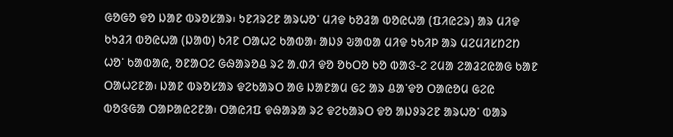ᱜᱚᱜᱚ ᱫᱚ ᱡᱟᱱ ᱵᱨᱚᱥᱟᱨ᱾ ᱩᱱᱤᱨᱮᱱ ᱟᱨᱦᱚᱸ ᱢᱤᱫ ᱠᱚᱲᱟ ᱵᱚᱭᱦᱟ (ᱯᱤᱭᱮᱨ) ᱟᱨ ᱢᱤᱫ ᱠᱩᱲᱤ ᱵᱚᱭᱦᱟ (ᱡᱟᱵ) ᱠᱤᱱ ᱛᱟᱦᱮ ᱠᱟᱵᱟ᱾ ᱟᱡᱽ ᱶᱟᱵᱟ ᱢᱤᱫ ᱩᱠᱤᱞ ᱟᱨ ᱢᱮᱢᱤᱥᱴᱮᱴ ᱦᱚᱸ ᱠᱟᱵᱟᱭ, ᱚᱱᱟᱛᱮ ᱜᱷᱟᱨᱚᱪ ᱨᱮ ᱟᱹᱰᱤ ᱫᱚ ᱚᱠᱛᱚ ᱠᱚ ᱵᱟᱝ-ᱮ ᱮᱢᱟ ᱮᱟᱲᱮᱭᱟᱜ ᱠᱟᱱ ᱛᱟᱦᱮᱱᱟ᱾ ᱡᱟᱱ ᱵᱨᱚᱥᱟᱨ ᱫᱮᱠᱟᱨᱛ ᱟᱜ ᱡᱟᱱᱟᱢ ᱜᱮ ᱟᱨ ᱪᱟᱸᱫᱚ ᱛᱟᱭᱚᱢ ᱜᱮᱭ ᱵᱚᱝᱜᱟ ᱛᱟᱞᱟᱭᱮᱱᱟ᱾ ᱛᱟᱭᱤᱯ ᱫᱷᱟᱨᱟ ᱨᱮ ᱫᱮᱠᱟᱨᱛ ᱫᱚ ᱟᱡᱽᱨᱮᱱ ᱟᱨᱦᱚᱸ ᱵᱟᱨ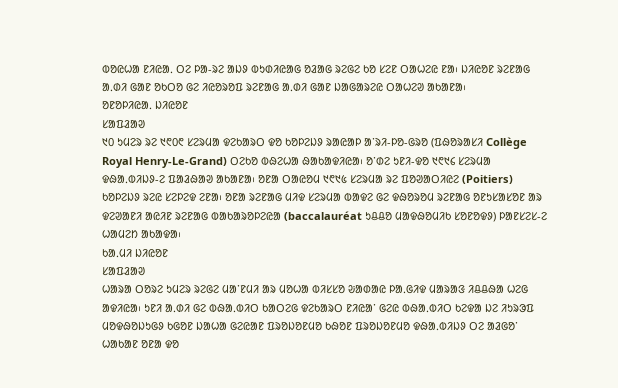ᱵᱚᱭᱦᱟ ᱱᱤᱭᱟᱹ ᱛᱮ ᱞᱟ-ᱨᱮ ᱟᱡᱽ ᱵᱩᱰᱤᱭᱟᱜ ᱚᱲᱟᱜ ᱨᱮᱜᱮ ᱠᱚ ᱥᱮᱱ ᱛᱟᱦᱮᱭ ᱱᱟ᱾ ᱡᱤᱭᱚᱱ ᱨᱮᱱᱟᱜ ᱟᱹᱰᱤ ᱜᱟᱱ ᱚᱠᱛᱚ ᱜᱮ ᱤᱭᱚᱨᱚᱯ ᱨᱮᱱᱟᱜ ᱟᱹᱰᱤ ᱜᱟᱱ ᱡᱟᱜᱟᱨᱮᱭ ᱛᱟᱦᱮᱣ ᱟᱠᱟᱱᱟ᱾
ᱚᱱᱚᱞᱤᱭᱟᱹ ᱡᱤᱭᱚᱱ
ᱥᱟᱯᱲᱟᱣ
᱑᱐ ᱩᱢᱮᱨ ᱨᱮ ᱑᱖᱐᱖ ᱥᱮᱨᱢᱟ ᱫᱮᱠᱟᱨᱛ ᱫᱚ ᱠᱚᱞᱮᱡᱽ ᱨᱟᱭᱟᱞ ᱟᱸᱨᱤ-ᱞᱚ-ᱜᱨᱚ (ᱯᱷᱚᱨᱟᱥᱤ Collège Royal Henry-Le-Grand) ᱛᱮᱠᱚ ᱵᱷᱮᱦᱟ ᱷᱟᱠᱟᱫᱤᱭᱟ᱾ ᱚᱸᱰᱮ ᱩᱱᱤ-ᱫᱚ ᱑᱖᱑᱔ ᱥᱮᱨᱢᱟ ᱫᱷᱟᱹᱵᱤᱡᱽ-ᱮ ᱯᱟᱲᱷᱟᱣ ᱟᱠᱟᱱᱟ᱾ ᱚᱱᱟ ᱛᱟᱭᱚᱢ ᱑᱖᱑᱕ ᱥᱮᱨᱢᱟ ᱨᱮ ᱯᱚᱣᱟᱛᱤᱭᱮ (Poitiers) ᱠᱚᱞᱮᱡᱽ ᱨᱮᱭ ᱥᱮᱞᱮᱫ ᱮᱱᱟ᱾ ᱚᱱᱟ ᱨᱮᱱᱟᱜ ᱢᱤᱫ ᱥᱮᱨᱢᱟ ᱵᱟᱫᱮ ᱜᱮ ᱫᱷᱚᱨᱚᱢ ᱨᱮᱱᱟᱜ ᱚᱱᱩᱥᱟᱥᱚᱱ ᱟᱨ ᱫᱮᱣᱟᱱᱤ ᱟᱭᱤᱱ ᱨᱮᱱᱟᱜ ᱵᱟᱠᱟᱨᱚᱞᱮᱭᱟ (baccalauréat ᱩᱪᱪᱚ ᱢᱟᱫᱷᱚᱢᱤᱠ ᱥᱚᱱᱚᱫᱽ) ᱞᱟᱱᱥᱮᱥ-ᱮ ᱦᱟᱢᱮᱴ ᱟᱠᱟᱫᱟ᱾
ᱠᱟᱹᱢᱤ ᱡᱤᱭᱚᱱ
ᱥᱟᱯᱲᱟᱣ
ᱦᱟᱨᱟ ᱛᱚᱨᱮ ᱩᱢᱮᱨ ᱨᱮᱜᱮ ᱢᱟᱸᱱᱢᱤ ᱟᱨ ᱢᱚᱦᱟ ᱵᱤᱥᱥᱚ ᱶᱟᱰᱟᱭ ᱞᱟᱹᱜᱤᱫ ᱢᱟᱨᱟᱝ ᱤᱪᱪᱷᱟ ᱦᱮᱜ ᱟᱫᱤᱭᱟ᱾ ᱩᱱᱤ ᱟᱹᱰᱤ ᱜᱮ ᱵᱷᱟᱹᱵᱤᱛ ᱠᱟᱛᱮᱜ ᱫᱮᱠᱟᱨᱛ ᱱᱤᱭᱟᱸ ᱜᱮᱭ ᱵᱷᱟᱹᱵᱤᱛ ᱠᱮᱫᱟ ᱡᱮ ᱤᱩᱨᱳᱯ ᱢᱚᱫᱷᱚᱡᱩᱜᱽ ᱠᱜᱚᱱ ᱡᱟᱦᱟ ᱜᱮᱭᱟᱱ ᱯᱨᱚᱡᱚᱱᱢᱚ ᱠᱷᱚᱱ ᱯᱨᱚᱡᱚᱱᱢᱚ ᱫᱷᱟᱹᱵᱤᱡᱽ ᱛᱮ ᱟᱲᱜᱚᱸ ᱦᱟᱠᱟᱱ ᱚᱱᱟ ᱫᱚ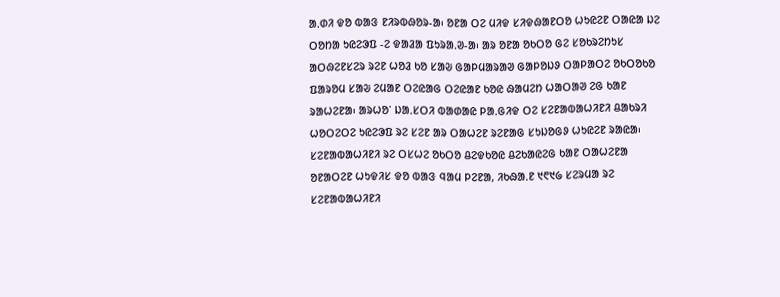ᱟᱹᱰᱤ ᱫᱚ ᱵᱟᱝ ᱱᱤᱨᱵᱷᱚᱨ-ᱟ᱾ ᱚᱱᱟ ᱛᱮ ᱢᱤᱫ ᱥᱤᱫᱷᱟᱱᱛᱚ ᱦᱩᱭᱮᱱ ᱛᱟᱭᱟ ᱡᱮ ᱛᱚᱴᱟ ᱩᱭᱮᱳᱯ -ᱮ ᱫᱟᱲᱟ ᱯᱩᱨᱟᱹᱣ-ᱟ᱾ ᱟᱨ ᱚᱱᱟ ᱚᱠᱛᱚ ᱜᱮ ᱥᱚᱠᱨᱮᱴᱩᱥ ᱟᱛᱷᱮᱱᱥᱮᱨ ᱨᱮᱱ ᱦᱚᱲ ᱠᱚ ᱥᱟᱶ ᱜᱟᱞᱢᱟᱨᱟᱣ ᱜᱟᱞᱚᱡᱽ ᱛᱟᱞᱟᱛᱮ ᱚᱠᱛᱚᱠᱚ ᱯᱟᱨᱚᱢ ᱥᱟᱶ ᱮᱢᱟᱱ ᱛᱮᱭᱟᱜ ᱛᱮᱭᱟᱱ ᱠᱚᱭ ᱷᱟᱢᱮᱴ ᱦᱟᱛᱟᱣ ᱮᱜ ᱠᱟᱱ ᱨᱟᱦᱮᱱᱟ᱾ ᱟᱨᱦᱚᱸ ᱡᱟᱹᱥᱛᱤ ᱵᱟᱰᱟᱭ ᱞᱟᱹᱜᱤᱫ ᱛᱮ ᱥᱮᱱᱟᱵᱟᱦᱤᱱᱤ ᱪᱟᱠᱨᱤ ᱦᱚᱛᱮᱛᱮ ᱩᱭᱮᱳᱯ ᱨᱮ ᱥᱮᱱ ᱟᱨ ᱛᱟᱦᱮᱱ ᱨᱮᱱᱟᱜ ᱥᱩᱡᱚᱜᱽ ᱦᱩᱭᱮᱱ ᱨᱟᱭᱟ᱾ ᱥᱮᱱᱟᱵᱟᱦᱤᱱᱤ ᱨᱮ ᱛᱥᱦᱮ ᱚᱠᱛᱚ ᱪᱮᱫᱠᱚᱭ ᱪᱮᱠᱟᱭᱮᱜ ᱠᱟᱱ ᱛᱟᱦᱮᱱᱟ ᱚᱱᱟᱛᱮᱱ ᱦᱩᱫᱤᱥ ᱫᱚ ᱵᱟᱝ ᱧᱟᱢ ᱞᱮᱱᱟ, ᱤᱠᱷᱟᱹᱱ ᱑᱖᱑᱙ ᱥᱮᱨᱢᱟ ᱨᱮ ᱥᱮᱱᱟᱵᱟᱦᱤᱱᱤ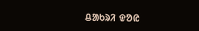ᱪᱟᱠᱨᱤ ᱫᱚᱭ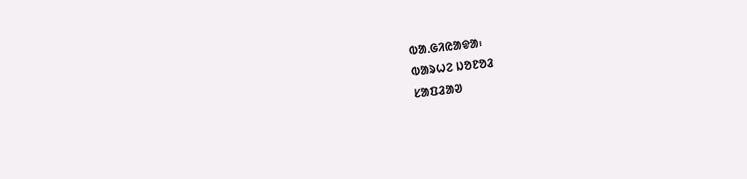ᱵᱟᱹᱜᱤᱭᱟᱫᱟ᱾
ᱵᱟᱨᱦᱮ ᱡᱚᱱᱚᱲ
ᱥᱟᱯᱲᱟᱣ